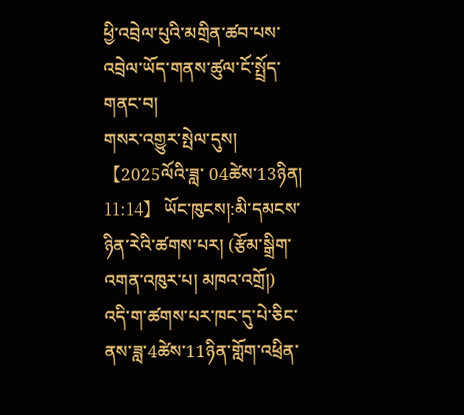ཕྱི་འབྲེལ་པུའི་མགྲིན་ཚབ་པས་འབྲེལ་ཡོད་གནས་ཚུལ་ངོ་སྤྲོད་གནང་བ།
གསར་འགྱུར་སྤེལ་དུས། 【2025ལོའི་ཟླ་ 04ཚེས་13ཉིན། 11:14】 ཡོང་ཁུངས།:མི་དམངས་ཉིན་རེའི་ཚགས་པར། (རྩོམ་སྒྲིག་འགན་འཁུར་པ། མཁའ་འགྲོ།)
འདི་ག་ཚགས་པར་ཁང་དུ་པེ་ཅིང་ནས་ཟླ་4ཚེས་11ཉིན་གློག་འཕྲིན་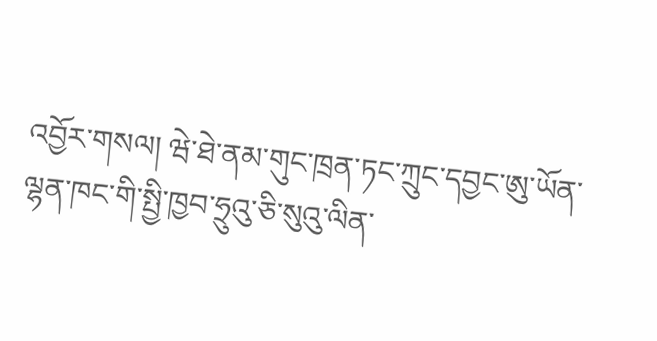འབྱོར་གསལ། ཝེ་ཐེ་ནམ་གུང་ཁྲན་ཏང་ཀྲུང་དབྱང་ཨུ་ཡོན་ལྷན་ཁང་གི་སྤྱི་ཁྱབ་ཧྲུའུ་ཅི་སུའུ་ལིན་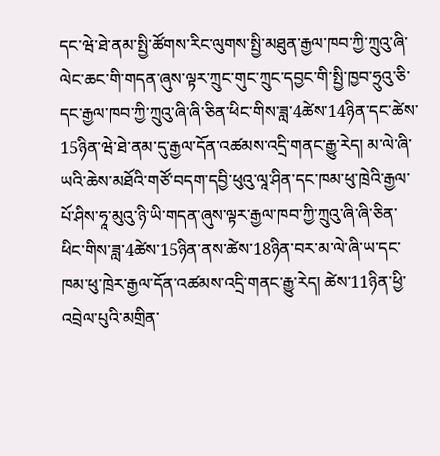དང་ཝེ་ཐེ་ནམ་སྤྱི་ཚོགས་རིང་ལུགས་སྤྱི་མཐུན་རྒྱལ་ཁབ་ཀྱི་ཀྲུའུ་ཞི་ལེང་ཆང་གི་གདན་ཞུས་ལྟར་ཀྲུང་གུང་ཀྲུང་དབྱང་གི་སྤྱི་ཁྱབ་ཧྲུའུ་ཅི་དང་རྒྱལ་ཁབ་ཀྱི་ཀྲུའུ་ཞི་ཞི་ཅིན་ཕིང་གིས་ཟླ་4ཚེས་14ཉིན་དང་ཚེས་15ཉིན་ཝེ་ཐེ་ནམ་དུ་རྒྱལ་དོན་འཚམས་འདྲི་གནང་རྒྱུ་རེད། མ་ལེ་ཞི་ཡའི་ཆེས་མཐོའི་གཙོ་བདག་དབྱི་ཕུའུ་ལཱ་ཤིན་དང་ཁམ་ཕུ་ཁྲེའི་རྒྱལ་པོ་ཤིས་ཧཱ་མུའུ་ཉི་ཡི་གདན་ཞུས་ལྟར་རྒྱལ་ཁབ་ཀྱི་ཀྲུའུ་ཞི་ཞི་ཅིན་ཕིང་གིས་ཟླ་4ཚེས་15ཉིན་ནས་ཚེས་18ཉིན་བར་མ་ལེ་ཞི་ཡ་དང་ཁམ་ཕུ་ཁྲེར་རྒྱལ་དོན་འཚམས་འདྲི་གནང་རྒྱུ་རེད། ཚེས་11ཉིན་ཕྱི་འབྲེལ་པུའི་མགྲིན་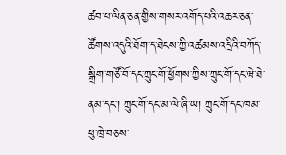ཚབ་པ་ལིན་ཅན་གྱིས་གསར་འགོད་པའི་འཆར་ཅན་ཚོགས་འདུའི་ཐོག་ད་ཐེངས་ཀྱི་འཚམས་འདྲིའི་བཀོད་སྒྲིག་གཙོ་བོ་དང་ཀྲུང་གོ་ཕྱོགས་ཀྱིས་ཀྲུང་གོ་དང་ཝེ་ཐེ་ནམ་དང་། ཀྲུང་གོ་དང་མ་ལེ་ཞི་ཡ། ཀྲུང་གོ་དང་ཁམ་ཕུ་ཁྲེ་བཅས་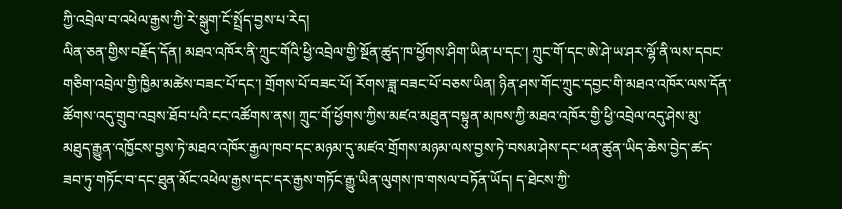ཀྱི་འབྲེལ་བ་འཕེལ་རྒྱས་ཀྱི་རེ་སྒུག་ངོ་སྤྲོད་བྱས་པ་རེད།
ལིན་ཅན་གྱིས་བརྗོད་དོན། མཐའ་འཁོར་ནི་ཀྲུང་གོའི་ཕྱི་འབྲེལ་གྱི་སྔོན་ཚུད་ཁ་ཕྱོགས་ཤིག་ཡིན་པ་དང་། ཀྲུང་གོ་དང་ཨེ་ཤེ་ཡ་ཤར་ལྷོ་ནི་ལས་དབང་གཅིག་འབྲེལ་གྱི་ཁྱིམ་མཚེས་བཟང་པོ་དང་། གྲོགས་པོ་བཟང་པོ། རོགས་ཟླ་བཟང་པོ་བཅས་ཡིན། ཉིན་ཤས་གོང་ཀྲུང་དབྱང་གི་མཐའ་འཁོར་ལས་དོན་ཚོགས་འདུ་གྲུབ་འབྲས་ཐོབ་པའི་ངང་འཚོགས་ནས། ཀྲུང་གོ་ཕྱོགས་ཀྱིས་མཛའ་མཐུན་བསྟུན་མཁས་ཀྱི་མཐའ་འཁོར་གྱི་ཕྱི་འབྲེལ་འདུ་ཤེས་མུ་མཐུད་རྒྱུན་འཁྱོངས་བྱས་ཏེ་མཐའ་འཁོར་རྒྱལ་ཁབ་དང་མཉམ་དུ་མཛའ་གྲོགས་མཉམ་ལས་བྱས་ཏེ་བསམ་ཤེས་དང་ཕན་ཚུན་ཡིད་ཆེས་བྱེད་ཚད་ཟབ་ཏུ་གཏོང་བ་དང་ཐུན་མོང་འཕེལ་རྒྱས་དང་དར་རྒྱས་གཏོང་རྒྱུ་ཡིན་ལུགས་ཁ་གསལ་བཏོན་ཡོད། ད་ཐེངས་ཀྱི་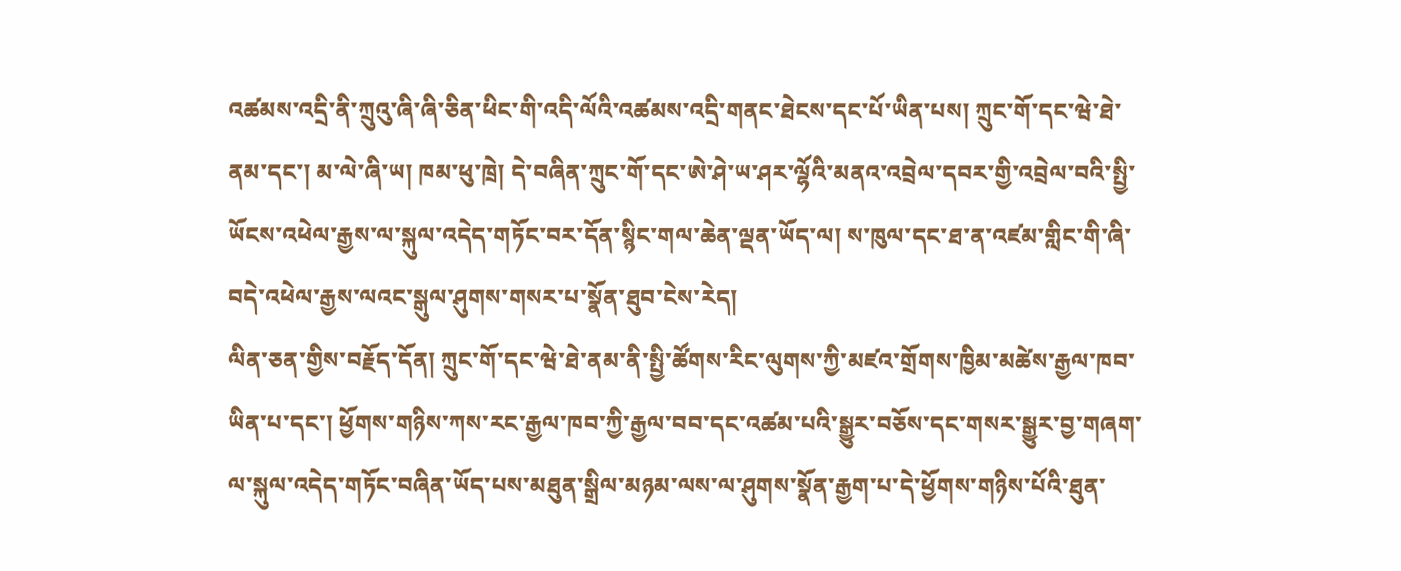འཚམས་འདྲི་ནི་ཀྲུའུ་ཞི་ཞི་ཅིན་ཕིང་གི་འདི་ལོའི་འཚམས་འདྲི་གནང་ཐེངས་དང་པོ་ཡིན་པས། ཀྲུང་གོ་དང་ཝེ་ཐེ་ནམ་དང་། མ་ལེ་ཞི་ཡ། ཁམ་ཕུ་ཁྲེ། དེ་བཞིན་ཀྲུང་གོ་དང་ཨེ་ཤེ་ཡ་ཤར་ལྷོའི་མནའ་འབྲེལ་དབར་གྱི་འབྲེལ་བའི་སྤྱི་ཡོངས་འཕེལ་རྒྱས་ལ་སྐུལ་འདེད་གཏོང་བར་དོན་སྙིང་གལ་ཆེན་ལྡན་ཡོད་ལ། ས་ཁུལ་དང་ཐ་ན་འཛམ་གླིང་གི་ཞི་བདེ་འཕེལ་རྒྱས་ལའང་སྒུལ་ཤུགས་གསར་པ་སྣོན་ཐུབ་ངེས་རེད།
ལིན་ཅན་གྱིས་བརྗོད་དོན། ཀྲུང་གོ་དང་ཝེ་ཐེ་ནམ་ནི་སྤྱི་ཚོགས་རིང་ལུགས་ཀྱི་མཛའ་གྲོགས་ཁྱིམ་མཚེས་རྒྱལ་ཁབ་ཡིན་པ་དང་། ཕྱོགས་གཉིས་ཀས་རང་རྒྱལ་ཁབ་ཀྱི་རྒྱལ་བབ་དང་འཚམ་པའི་སྒྱུར་བཅོས་དང་གསར་སྒྱུར་བྱ་གཞག་ལ་སྐུལ་འདེད་གཏོང་བཞིན་ཡོད་པས་མཐུན་སྒྲིལ་མཉམ་ལས་ལ་ཤུགས་སྣོན་རྒྱག་པ་དེ་ཕྱོགས་གཉིས་པོའི་ཐུན་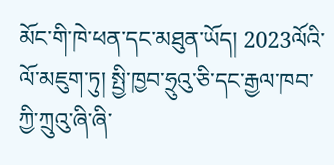མོང་གི་ཁེ་ཕན་དང་མཐུན་ཡོད། 2023ལོའི་ལོ་མཇུག་ཏུ། སྤྱི་ཁྱབ་ཧྲུའུ་ཅི་དང་རྒྱལ་ཁབ་ཀྱི་ཀྲུའུ་ཞི་ཞི་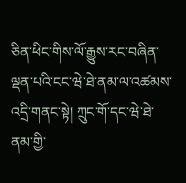ཅིན་ཕིང་གིས་ལོ་རྒྱུས་རང་བཞིན་ལྡན་པའི་ངང་ཝེ་ཐེ་ནམ་ལ་འཚམས་འདྲི་གནང་སྟེ། ཀྲུང་གོ་དང་ཝེ་ཐེ་ནམ་གྱི་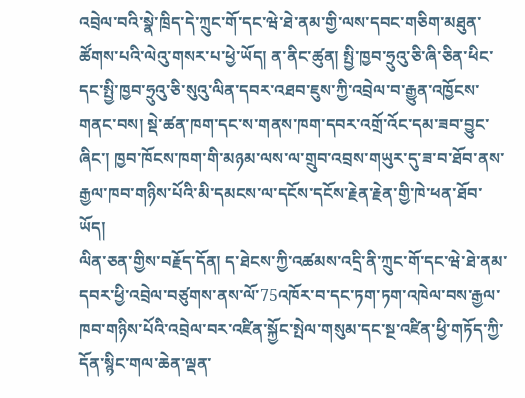འབྲེལ་བའི་སྣེ་ཁྲིད་དེ་ཀྲུང་གོ་དང་ཝེ་ཐེ་ནམ་གྱི་ལས་དབང་གཅིག་མཐུན་ཚོགས་པའི་ལེའུ་གསར་པ་ཕྱེ་ཡོད། ན་ནིང་ཚུན། སྤྱི་ཁྱབ་ཧྲུའུ་ཅི་ཞི་ཅིན་ཕིང་དང་སྤྱི་ཁྱབ་ཧྲུའུ་ཅི་སུའུ་ལིན་དབར་འཐབ་ཇུས་ཀྱི་འབྲེལ་བ་རྒྱུན་འཁྱོངས་གནང་བས། སྡེ་ཚན་ཁག་དང་ས་གནས་ཁག་དབར་འགྲོ་འོང་དམ་ཟབ་བྱུང་ཞིང་། ཁྱབ་ཁོངས་ཁག་གི་མཉམ་ལས་ལ་གྲུབ་འབྲས་གཡུར་དུ་ཟ་བ་ཐོབ་ནས་རྒྱལ་ཁབ་གཉིས་པོའི་མི་དམངས་ལ་དངོས་དངོས་རྗེན་རྗེན་གྱི་ཁེ་ཕན་ཐོབ་ཡོད།
ལིན་ཅན་གྱིས་བརྗོད་དོན། ད་ཐེངས་ཀྱི་འཚམས་འདྲི་ནི་ཀྲུང་གོ་དང་ཝེ་ཐེ་ནམ་དབར་ཕྱི་འབྲེལ་བཙུགས་ནས་ལོ་75འཁོར་བ་དང་ཏག་ཏག་འཁེལ་བས་རྒྱལ་ཁབ་གཉིས་པོའི་འབྲེལ་བར་འཛིན་སྐྱོང་སྤེལ་གསུམ་དང་སྔ་འཛིན་ཕྱི་གཏོད་ཀྱི་དོན་སྙིང་གལ་ཆེན་ལྡན་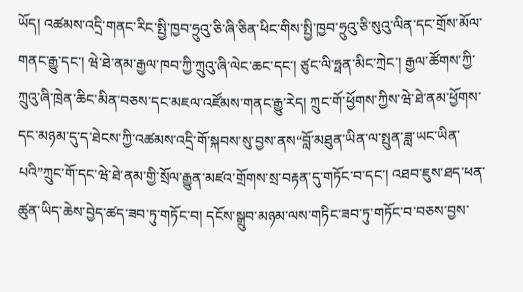ཡོད། འཚམས་འདྲི་གནང་རིང་སྤྱི་ཁྱབ་ཧྲུའུ་ཅི་ཞི་ཅིན་ཕིང་གིས་སྤྱི་ཁྱབ་ཧྲུའུ་ཅི་སུའུ་ལིན་དང་གྲོས་མོལ་གནང་རྒྱུ་དང་། ཝེ་ཐེ་ནམ་རྒྱལ་ཁབ་ཀྱི་ཀྲུའུ་ཞི་ལེང་ཆང་དང་། ཙུང་ལི་ཧྥན་མིང་ཀྲེང་། རྒྱལ་ཚོགས་ཀྱི་ཀྲུའུ་ཞི་ཁྲེན་ཆིང་མིན་བཅས་དང་མཇལ་འཛོམས་གནང་རྒྱུ་རེད། ཀྲུང་གོ་ཕྱོགས་ཀྱིས་ཝེ་ཐེ་ནམ་ཕྱོགས་དང་མཉམ་དུ་ད་ཐེངས་ཀྱི་འཚམས་འདྲི་གོ་སྐབས་སུ་བྱས་ནས“བློ་མཐུན་ཡིན་ལ་སྤུན་ཟླ་ཡང་ཡིན་པའི”ཀྲུང་གོ་དང་ཝེ་ཐེ་ནམ་གྱི་སྲོལ་རྒྱུན་མཛའ་གྲོགས་སྲ་བརྟན་དུ་གཏོང་བ་དང་། འཐབ་ཇུས་ཐད་ཕན་ཚུན་ཡིད་ཆེས་བྱེད་ཚད་ཟབ་ཏུ་གཏོང་བ། དངོས་སྒྲུབ་མཉམ་ལས་གཏིང་ཟབ་ཏུ་གཏོང་བ་བཅས་བྱས་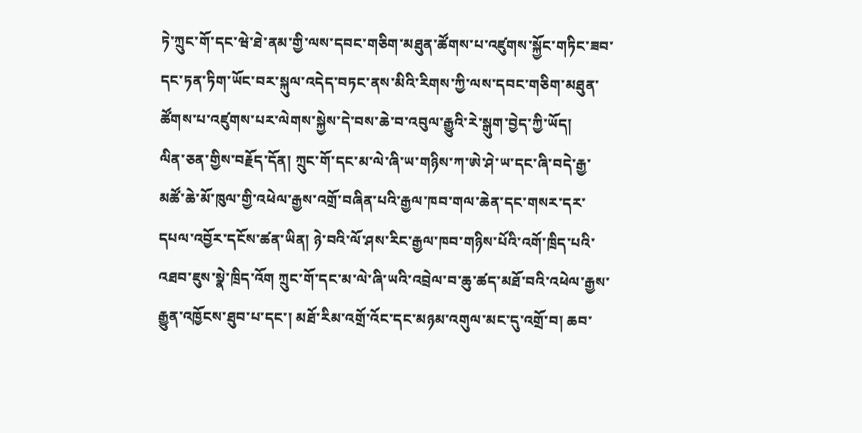ཏེ་ཀྲུང་གོ་དང་ཝེ་ཐེ་ནམ་གྱི་ལས་དབང་གཅིག་མཐུན་ཚོགས་པ་འཛུགས་སྐྱོང་གཏིང་ཟབ་དང་ཏན་ཏིག་ཡོང་བར་སྐུལ་འདེད་བཏང་ནས་མིའི་རིགས་ཀྱི་ལས་དབང་གཅིག་མཐུན་ཚོགས་པ་འཛུགས་པར་ལེགས་སྐྱེས་དེ་བས་ཆེ་བ་འབུལ་རྒྱུའི་རེ་སྒུག་བྱེད་ཀྱི་ཡོད།
ལིན་ཅན་གྱིས་བརྗོད་དོན། ཀྲུང་གོ་དང་མ་ལེ་ཞི་ཡ་གཉིས་ཀ་ཨེ་ཤེ་ཡ་དང་ཞི་བདེ་རྒྱ་མཚོ་ཆེ་མོ་ཁུལ་གྱི་འཕེལ་རྒྱས་འགྲོ་བཞིན་པའི་རྒྱལ་ཁབ་གལ་ཆེན་དང་གསར་དར་དཔལ་འབྱོར་དངོས་ཚན་ཡིན། ཉེ་བའི་ལོ་ཤས་རིང་རྒྱལ་ཁབ་གཉིས་པོའི་འགོ་ཁྲིད་པའི་འཐབ་ཇུས་སྣེ་ཁྲིད་འོག ཀྲུང་གོ་དང་མ་ལེ་ཞི་ཡའི་འབྲེལ་བ་ཆུ་ཚད་མཐོ་བའི་འཕེལ་རྒྱས་རྒྱུན་འཁྱོངས་ཐུབ་པ་དང་། མཐོ་རིམ་འགྲོ་འོང་དང་མཉམ་འགུལ་མང་དུ་འགྲོ་བ། ཆབ་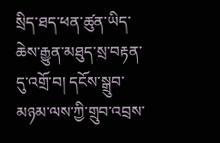སྲིད་ཐད་ཕན་ཚུན་ཡིད་ཆེས་རྒྱུན་མཐུད་སྲ་བརྟན་དུ་འགྲོ་བ། དངོས་སྒྲུབ་མཉམ་ལས་ཀྱི་གྲུབ་འབྲས་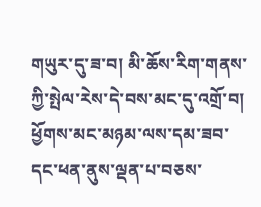གཡུར་དུ་ཟ་བ། མི་ཆོས་རིག་གནས་ཀྱི་སྤེལ་རེས་དེ་བས་མང་དུ་འགྲོ་བ། ཕྱོགས་མང་མཉམ་ལས་དམ་ཟབ་དང་ཕན་ནུས་ལྡན་པ་བཅས་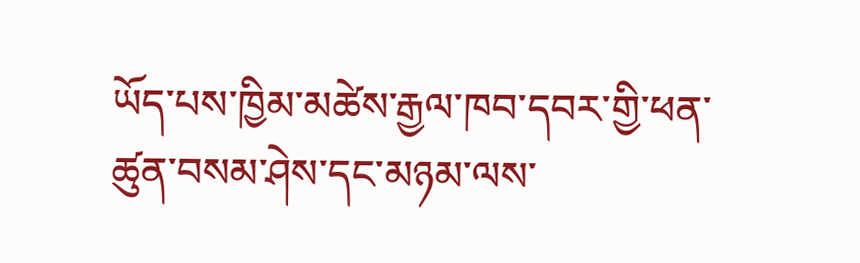ཡོད་པས་ཁྱིམ་མཚེས་རྒྱལ་ཁབ་དབར་གྱི་ཕན་ཚུན་བསམ་ཤེས་དང་མཉམ་ལས་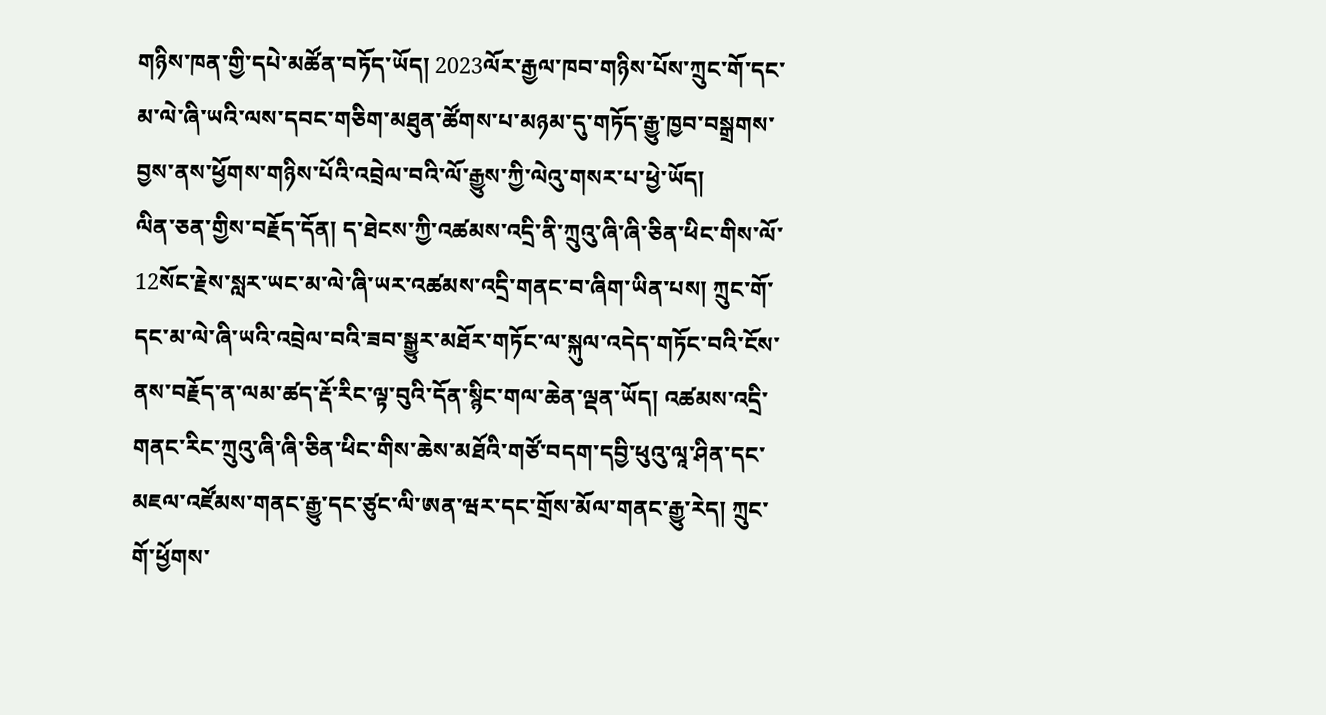གཉིས་ཁན་གྱི་དཔེ་མཚོན་བཏོད་ཡོད། 2023ལོར་རྒྱལ་ཁབ་གཉིས་པོས་ཀྲུང་གོ་དང་མ་ལེ་ཞི་ཡའི་ལས་དབང་གཅིག་མཐུན་ཚོགས་པ་མཉམ་དུ་གཏོད་རྒྱུ་ཁྱབ་བསྒྲགས་བྱས་ནས་ཕྱོགས་གཉིས་པོའི་འབྲེལ་བའི་ལོ་རྒྱུས་ཀྱི་ལེའུ་གསར་པ་ཕྱེ་ཡོད།
ལིན་ཅན་གྱིས་བརྗོད་དོན། ད་ཐེངས་ཀྱི་འཚམས་འདྲི་ནི་ཀྲུའུ་ཞི་ཞི་ཅིན་ཕིང་གིས་ལོ་12སོང་རྗེས་སླར་ཡང་མ་ལེ་ཞི་ཡར་འཚམས་འདྲི་གནང་བ་ཞིག་ཡིན་པས། ཀྲུང་གོ་དང་མ་ལེ་ཞི་ཡའི་འབྲེལ་བའི་ཟབ་སྒྱུར་མཐོར་གཏོང་ལ་སྐུལ་འདེད་གཏོང་བའི་ངོས་ནས་བརྗོད་ན་ལམ་ཚད་རྡོ་རིང་ལྟ་བུའི་དོན་སྙིང་གལ་ཆེན་ལྡན་ཡོད། འཚམས་འདྲི་གནང་རིང་ཀྲུའུ་ཞི་ཞི་ཅིན་ཕིང་གིས་ཆེས་མཐོའི་གཙོ་བདག་དབྱི་ཕུའུ་ལཱ་ཤིན་དང་མཇལ་འཛོམས་གནང་རྒྱུ་དང་ཙུང་ལི་ཨན་ཝར་དང་གྲོས་མོལ་གནང་རྒྱུ་རེད། ཀྲུང་གོ་ཕྱོགས་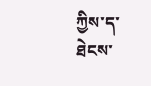ཀྱིས་ད་ཐེངས་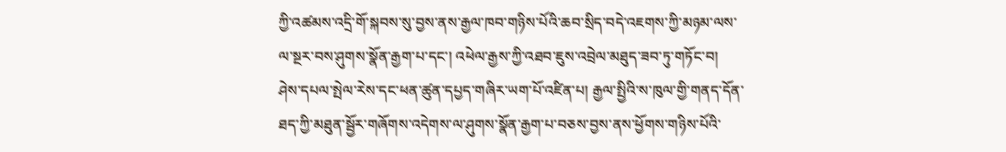ཀྱི་འཚམས་འདྲི་གོ་སྐབས་སུ་བྱས་ནས་རྒྱལ་ཁབ་གཉིས་པོའི་ཆབ་སྲིད་བདེ་འཇགས་ཀྱི་མཉམ་ལས་ལ་སྔར་བས་ཤུགས་སྣོན་རྒྱག་པ་དང་། འཕེལ་རྒྱས་ཀྱི་འཐབ་ཇུས་འབྲེལ་མཐུད་ཟབ་ཏུ་གཏོང་བ། ཤེས་དཔལ་སྤེལ་རེས་དང་ཕན་ཚུན་དཔྱད་གཞིར་ཡག་པོ་འཛིན་པ། རྒྱལ་སྤྱིའི་ས་ཁུལ་གྱི་གནད་དོན་ཐད་ཀྱི་མཐུན་སྦྱོར་གཞོགས་འདེགས་ལ་ཤུགས་སྣོན་རྒྱག་པ་བཅས་བྱས་ནས་ཕྱོགས་གཉིས་པོའི་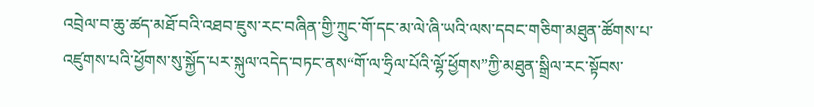འབྲེལ་བ་ཆུ་ཚད་མཐོ་བའི་འཐབ་ཇུས་རང་བཞིན་གྱི་ཀྲུང་གོ་དང་མ་ལེ་ཞི་ཡའི་ལས་དབང་གཅིག་མཐུན་ཚོགས་པ་འཛུགས་པའི་ཕྱོགས་སུ་སྐྱོད་པར་སྐུལ་འདེད་བཏང་ནས“གོ་ལ་ཧྲིལ་པོའི་ལྷོ་ཕྱོགས”ཀྱི་མཐུན་སྒྲིལ་རང་སྟོབས་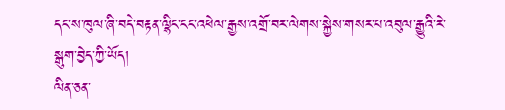དང་ས་ཁུལ་ཞི་བདེ་བརྟན་ལྷིང་ངང་འཕེལ་རྒྱས་འགྲོ་བར་ལེགས་སྐྱེས་གསར་པ་འབུལ་རྒྱུའི་རེ་སྒུག་བྱེད་ཀྱི་ཡོད།
ལིན་ཅན་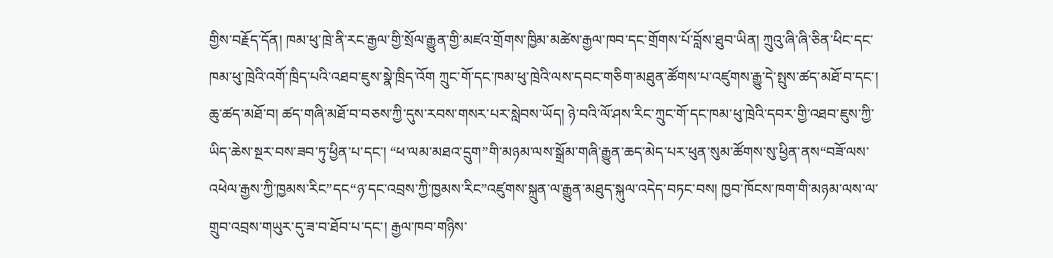གྱིས་བརྗོད་དོན། ཁམ་ཕུ་ཁྲེ་ནི་རང་རྒྱལ་གྱི་སྲོལ་རྒྱུན་གྱི་མཛའ་གྲོགས་ཁྱིམ་མཚེས་རྒྱལ་ཁབ་དང་གྲོགས་པོ་བློས་ཐུབ་ཡིན། ཀྲུའུ་ཞི་ཞི་ཅིན་ཕིང་དང་ཁམ་ཕུ་ཁྲེའི་འགོ་ཁྲིད་པའི་འཐབ་ཇུས་སྣེ་ཁྲིད་འོག ཀྲུང་གོ་དང་ཁམ་ཕུ་ཁྲེའི་ལས་དབང་གཅིག་མཐུན་ཚོགས་པ་འཛུགས་རྒྱུ་དེ་སྤུས་ཚད་མཐོ་བ་དང་། ཆུ་ཚད་མཐོ་བ། ཚད་གཞི་མཐོ་བ་བཅས་ཀྱི་དུས་རབས་གསར་པར་སླེབས་ཡོད། ཉེ་བའི་ལོ་ཤས་རིང་ཀྲུང་གོ་དང་ཁམ་ཕུ་ཁྲེའི་དབར་གྱི་འཐབ་ཇུས་ཀྱི་ཡིད་ཆེས་སྔར་བས་ཟབ་ཏུ་ཕྱིན་པ་དང་། “ཕ་ལམ་མཐའ་དྲུག”གི་མཉམ་ལས་སྒྲོམ་གཞི་རྒྱུན་ཆད་མེད་པར་ཕུན་སུམ་ཚོགས་སུ་ཕྱིན་ནས“བཟོ་ལས་འཕེལ་རྒྱས་ཀྱི་ཁྱམས་རིང”དང“ཉ་དང་འབྲས་ཀྱི་ཁྱམས་རིང”འཛུགས་སྐྲུན་ལ་རྒྱུན་མཐུད་སྐུལ་འདེད་བཏང་བས། ཁྱབ་ཁོངས་ཁག་གི་མཉམ་ལས་ལ་གྲུབ་འབྲས་གཡུར་དུ་ཟ་བ་ཐོབ་པ་དང་། རྒྱལ་ཁབ་གཉིས་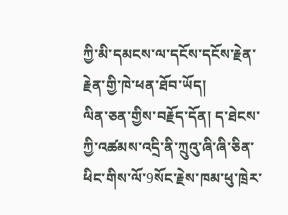ཀྱི་མི་དམངས་ལ་དངོས་དངོས་རྗེན་རྗེན་གྱི་ཁེ་ཕན་ཐོབ་ཡོད།
ལིན་ཅན་གྱིས་བརྗོད་དོན། ད་ཐེངས་ཀྱི་འཚམས་འདྲི་ནི་ཀྲུའུ་ཞི་ཞི་ཅིན་ཕིང་གིས་ལོ་9སོང་རྗེས་ཁམ་ཕུ་ཁྲེར་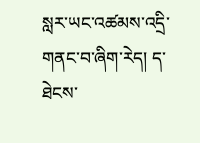སླར་ཡང་འཚམས་འདྲི་གནང་བ་ཞིག་རེད། ད་ཐེངས་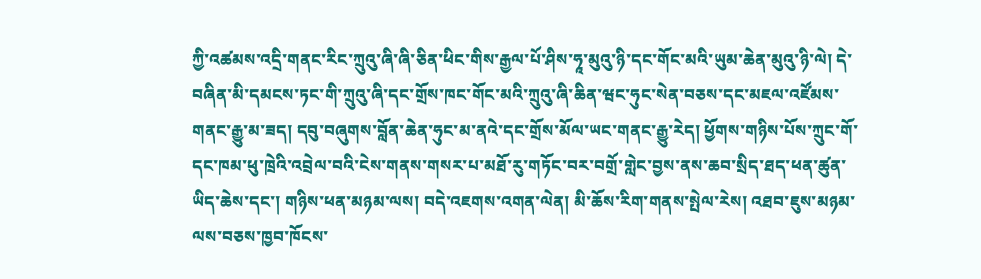ཀྱི་འཚམས་འདྲི་གནང་རིང་ཀྲུའུ་ཞི་ཞི་ཅིན་ཕིང་གིས་རྒྱལ་པོ་ཤིས་ཧཱ་མུའུ་ཉི་དང་གོང་མའི་ཡུམ་ཆེན་མུའུ་ཉི་ལེ། དེ་བཞིན་མི་དམངས་ཏང་གི་ཀྲུའུ་ཞི་དང་གྲོས་ཁང་གོང་མའི་ཀྲུའུ་ཞི་ཆིན་ཝང་ཧུང་སེན་བཅས་དང་མཇལ་འཛོམས་གནང་རྒྱུ་མ་ཟད། དབུ་བཞུགས་བློན་ཆེན་ཧུང་མ་ནའེ་དང་གྲོས་མོལ་ཡང་གནང་རྒྱུ་རེད། ཕྱོགས་གཉིས་པོས་ཀྲུང་གོ་དང་ཁམ་ཕུ་ཁྲེའི་འབྲེལ་བའི་ངེས་གནས་གསར་པ་མཐོ་རུ་གཏོང་བར་བགྲོ་གླེང་བྱས་ནས་ཆབ་སྲིད་ཐད་ཕན་ཚུན་ཡིད་ཆེས་དང་། གཉིས་ཕན་མཉམ་ལས། བདེ་འཇགས་འགན་ལེན། མི་ཆོས་རིག་གནས་སྤེལ་རེས། འཐབ་ཇུས་མཉམ་ལས་བཅས་ཁྱབ་ཁོངས་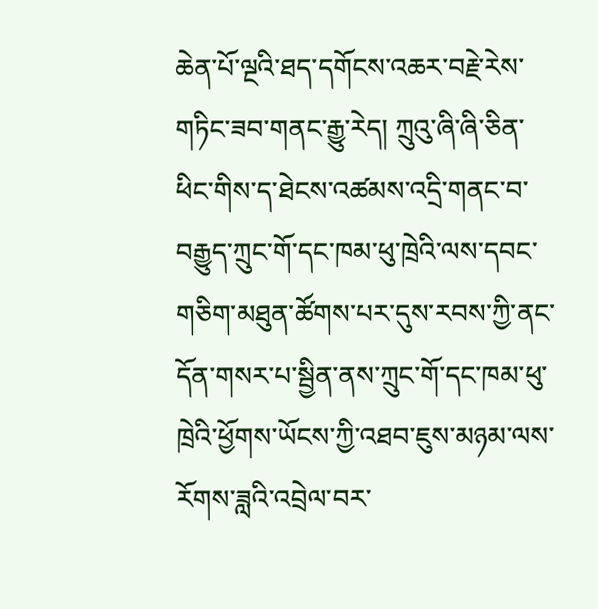ཆེན་པོ་ལྔའི་ཐད་དགོངས་འཆར་བརྗེ་རེས་གཏིང་ཟབ་གནང་རྒྱུ་རེད། ཀྲུའུ་ཞི་ཞི་ཅིན་ཕིང་གིས་ད་ཐེངས་འཚམས་འདྲི་གནང་བ་བརྒྱུད་ཀྲུང་གོ་དང་ཁམ་ཕུ་ཁྲེའི་ལས་དབང་གཅིག་མཐུན་ཚོགས་པར་དུས་རབས་ཀྱི་ནང་དོན་གསར་པ་སྦྱིན་ནས་ཀྲུང་གོ་དང་ཁམ་ཕུ་ཁྲེའི་ཕྱོགས་ཡོངས་ཀྱི་འཐབ་ཇུས་མཉམ་ལས་རོགས་ཟླའི་འབྲེལ་བར་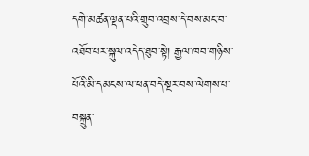དགེ་མཚན་ལྡན་པའི་གྲུབ་འབྲས་དེ་བས་མང་བ་འཐོབ་པར་སྐུལ་འདེད་ཐུབ་སྟེ། རྒྱལ་ཁབ་གཉིས་པོའི་མི་དམངས་ལ་ཕན་བདེ་སྔར་བས་ལེགས་པ་བསྐྲུན་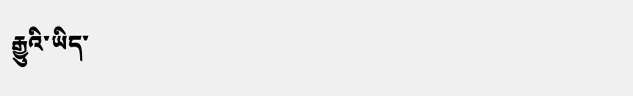རྒྱུའི་ཡིད་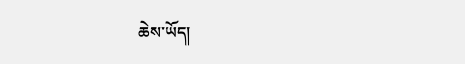ཆེས་ཡོད།